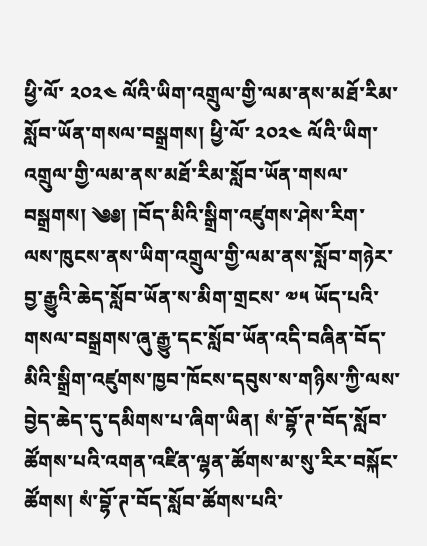ཕྱི་ལོ་ ༢༠༢༤ ལོའི་ཡིག་འགྲུལ་གྱི་ལམ་ནས་མཐོ་རིམ་སློབ་ཡོན་གསལ་བསྒྲགས། ཕྱི་ལོ་ ༢༠༢༤ ལོའི་ཡིག་འགྲུལ་གྱི་ལམ་ནས་མཐོ་རིམ་སློབ་ཡོན་གསལ་བསྒྲགས། ༄༅། །བོད་མིའི་སྒྲིག་འཛུགས་ཤེས་རིག་ལས་ཁུངས་ནས་ཡིག་འགྲུལ་གྱི་ལམ་ནས་སློབ་གཉེར་བྱ་རྒྱུའི་ཆེད་སློབ་ཡོན་ས་མིག་གྲངས་ ༧༥ ཡོད་པའི་གསལ་བསྒྲགས་ཞུ་རྒྱུ་དང་སློབ་ཡོན་འདི་བཞིན་བོད་མིའི་སྒྲིག་འཛུགས་ཁྱབ་ཁོངས་དབུས་ས་གཉིས་ཀྱི་ལས་བྱེད་ཆེད་དུ་དམིགས་པ་ཞིག་ཡིན། སཾ་བྷོ་ཊ་བོད་སློབ་ཚོགས་པའི་འགན་འཛིན་ལྷན་ཚོགས་མ་སུ་རིར་བསྐོང་ཚོགས། སཾ་བྷོ་ཊ་བོད་སློབ་ཚོགས་པའི་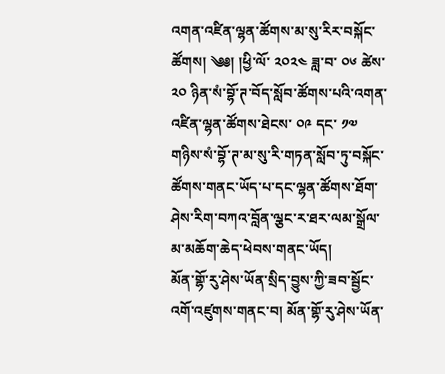འགན་འཛིན་ལྷན་ཚོགས་མ་སུ་རིར་བསྐོང་ཚོགས། ༄༅། །ཕྱི་ལོ་ ༢༠༢༤ ཟླ་བ་ ༠༦ ཚེས་ ༢༠ ཉིན་སཾ་བྷོ་ཊ་བོད་སློབ་ཚོགས་པའི་འགན་འཛིན་ལྷན་ཚོགས་ཐེངས་ ༠༩ དང་ ༡༧ གཉིས་སཾ་བྷོ་ཊ་མ་སུ་རི་གཏན་སློབ་ཏུ་བསྐོང་ཚོགས་གནང་ཡོད་པ་དང་ལྷན་ཚོགས་ཐོག་ཤེས་རིག་བཀའ་བློན་ལྕང་ར་ཐར་ལམ་སྒྲོལ་མ་མཆོག་ཆེད་ཕེབས་གནང་ཡོད།
མོན་གྷོ་རུ་ཤེས་ཡོན་སྲིད་བྱུས་ཀྱི་ཟབ་སྦྱོང་འགོ་འཛུགས་གནང་བ། མོན་གྷོ་རུ་ཤེས་ཡོན་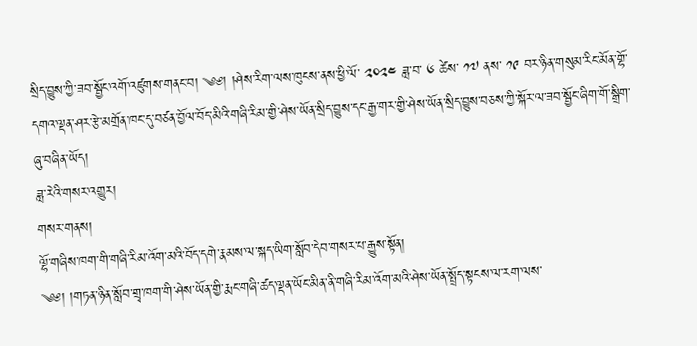སྲིད་བྱུས་ཀྱི་ཟབ་སྦྱོང་འགོ་འཛུགས་གནང་བ། ༄༅། །ཤེས་རིག་ལས་ཁུངས་ནས་ཕྱི་ལོ་ ༢༠༢༤ ཟླ་བ་ ༦ ཚེས་ ༡༧ ནས་ ༡༩ བར་ཉིན་གསུམ་རིང་མོན་གྷོ་དགའ་ལྡན་ཤར་རྩེ་མགྲོན་ཁང་དུ་བཙན་བྱོལ་བོད་མིའི་གཞི་རིམ་གྱི་ཤེས་ཡོན་སྲིད་བྱུས་དང་རྒྱ་གར་གྱི་ཤེས་ཡོན་སྲིད་བྱུས་བཅས་ཀྱི་སྐོར་ལ་ཟབ་སྦྱོང་ཞིག་གོ་སྒྲིག་ཞུ་བཞིན་ཡོད།
ཟླ་རེའི་གསར་འགྱུར།
གསར་གནས།
ལྷོ་གཞིས་ཁག་གི་གཞི་རིམ་འོག་མའི་བོད་དགེ་རྣམས་ལ་སྐད་ཡིག་སློབ་དེབ་གསར་པ་རྒྱུས་སྟོན།
༄༅། །གཏན་ཉིན་སློབ་གྲྭ་ཁག་གི་ཤེས་ཡོན་གྱི་རྨང་གཞི་ཚད་ལྡན་ཡོང་མིན་ནི་གཞི་རིམ་འོག་མའི་ཤེས་ཡོན་སྤྲོད་སྟངས་ལ་རག་ལས་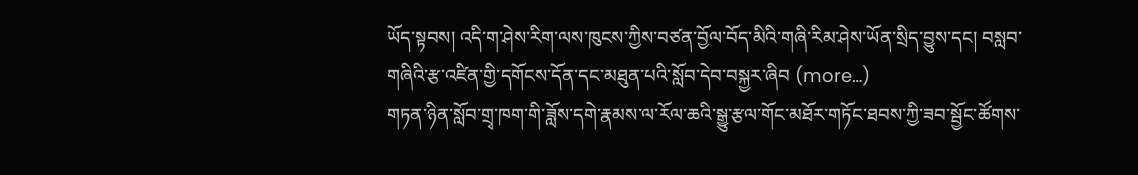ཡོད་སྟབས། འདི་ག་ཤེས་རིག་ལས་ཁུངས་ཀྱིས་བཙན་བྱོལ་བོད་མིའི་གཞི་རིམ་ཤེས་ཡོན་སྲིད་བྱུས་དང། བསླབ་གཞིའི་རྩ་འཛིན་གྱི་དགོངས་དོན་དང་མཐུན་པའི་སློབ་དེབ་བསྐྱར་ཞིབ (more…)
གཏན་ཉིན་སློབ་གྲྭ་ཁག་གི་ཟློས་དགེ་རྣམས་ལ་རོལ་ཆའི་སྒྱུ་རྩལ་གོང་མཐོར་གཏོང་ཐབས་ཀྱི་ཟབ་སྦྱོང་ཚོགས་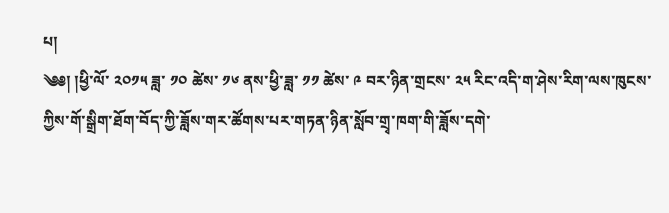པ།
༄༅། །ཕྱི་ལོ་ ༢༠༡༥ ཟླ་ ༡༠ ཚེས་ ༡༦ ནས་ཕྱི་ཟླ་ ༡༡ ཚེས་ ༩ བར་ཉིན་གྲངས་ ༢༥ རིང་འདི་ག་ཤེས་རིག་ལས་ཁུངས་ཀྱིས་གོ་སྒྲིག་ཐོག་བོད་ཀྱི་ཟློས་གར་ཚོགས་པར་གཏན་ཉིན་སློབ་གྲྭ་ཁག་གི་ཟློས་དགེ་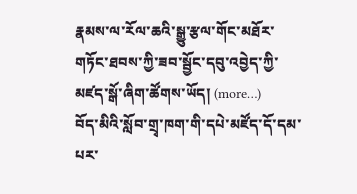རྣམས་ལ་རོལ་ཆའི་སྒྱུ་རྩལ་གོང་མཐོར་གཏོང་ཐབས་ཀྱི་ཟབ་སྦྱོང་དབུ་འབྱེད་ཀྱི་མཛད་སྒོ་ཞིག་ཚོགས་ཡོད། (more…)
བོད་མིའི་སློབ་གྲྭ་ཁག་གི་དཔེ་མཛོད་དོ་དམ་པར་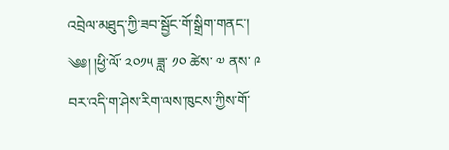འབྲེལ་མཐུད་ཀྱི་ཟབ་སྦྱོང་གོ་སྒྲིག་གནང་།
༄༅། །ཕྱི་ལོ་ ༢༠༡༥ ཟླ་ ༡༠ ཚེས་ ༧ ནས་ ༩ བར་འདི་ག་ཤེས་རིག་ལས་ཁུངས་ཀྱིས་གོ་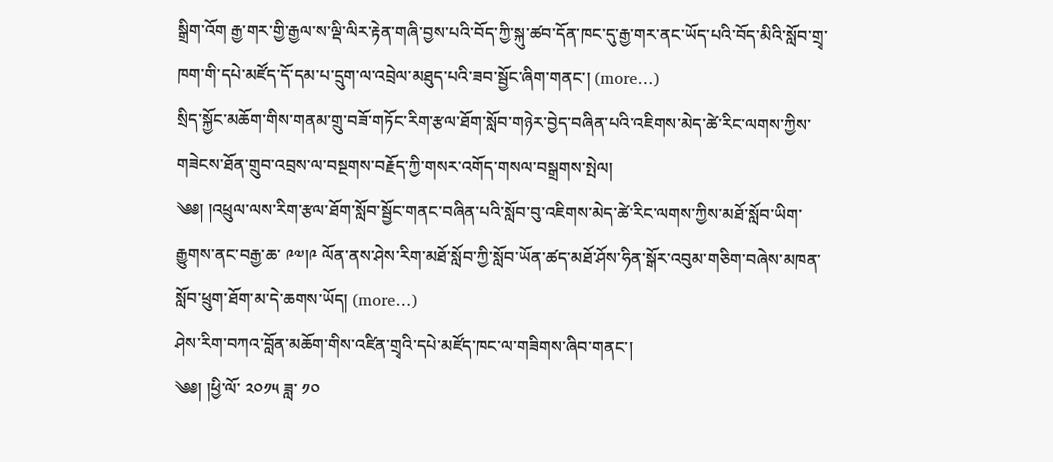སྒྲིག་འོག རྒྱ་གར་གྱི་རྒྱལ་ས་ལྡི་ལིར་རྟེན་གཞི་བྱས་པའི་བོད་ཀྱི་སྐུ་ཚབ་དོན་ཁང་དུ་རྒྱ་གར་ནང་ཡོད་པའི་བོད་མིའི་སློབ་གྲྭ་ཁག་གི་དཔེ་མཛོད་དོ་དམ་པ་དྲུག་ལ་འབྲེལ་མཐུད་པའི་ཟབ་སྦྱོང་ཞིག་གནང་། (more…)
སྲིད་སྐྱོང་མཆོག་གིས་གནམ་གྲུ་བཟོ་གཏོང་རིག་རྩལ་ཐོག་སློབ་གཉེར་བྱེད་བཞིན་པའི་འཇིགས་མེད་ཚེ་རིང་ལགས་ཀྱིས་གཟེངས་ཐོན་གྲུབ་འབྲས་ལ་བསྔགས་བརྗོད་ཀྱི་གསར་འགོད་གསལ་བསྒྲགས་སྤེལ།
༄༅། །འཕྲུལ་ལས་རིག་རྩལ་ཐོག་སློབ་སྦྱོང་གནང་བཞིན་པའི་སློབ་བུ་འཇིགས་མེད་ཚེ་རིང་ལགས་ཀྱིས་མཐོ་སློབ་ཡིག་རྒྱུགས་ནང་བརྒྱ་ཆ་ ༩༧།༩ ལོན་ནས་ཤེས་རིག་མཐོ་སློབ་ཀྱི་སློབ་ཡོན་ཚད་མཐོ་ཤོས་ཧིན་སྒོར་འབུམ་གཅིག་བཞེས་མཁན་སློབ་ཕྲུག་ཐོག་མ་དེ་ཆགས་ཡོད། (more…)
ཤེས་རིག་བཀའ་བློན་མཆོག་གིས་འཛིན་གྲྭའི་དཔེ་མཛོད་ཁང་ལ་གཟིགས་ཞིབ་གནང་།
༄༅། །ཕྱི་ལོ་ ༢༠༡༥ ཟླ་ ༡༠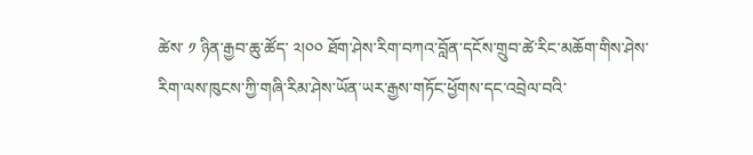ཚེས་ ༡ ཉིན་རྒྱབ་ཆུ་ཚོད་ ༢།༠༠ ཐོག་ཤེས་རིག་བཀའ་བློན་དངོས་གྲུབ་ཚེ་རིང་མཆོག་གིས་ཤེས་རིག་ལས་ཁུངས་ཀྱི་གཞི་རིམ་ཤེས་ཡོན་ཡར་རྒྱས་གཏོང་ཕྱོགས་དང་འབྲེལ་བའི་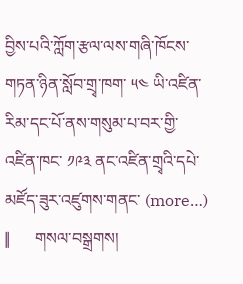བྱིས་པའི་ཀློག་རྩལ་ལས་གཞི་ཁོངས་གཏན་ཉིན་སློབ་གྲྭ་ཁག་ ༥༤ ཡི་འཛིན་རིམ་དང་པོ་ནས་གསུམ་པ་བར་གྱི་འཛིན་ཁང་ ༡༩༣ ནང་འཛིན་གྲྭའི་དཔེ་མཛོད་ཟུར་འཛུགས་གནང་ (more…)
||      གསལ་བསྒྲགས།